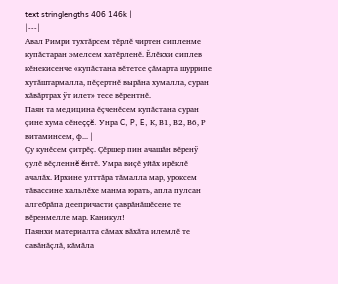text stringlengths 406 146k |
|---|
Авал Римри тухтăрсем тĕрлĕ чиртен сипленме купăстаран эмелсем хатĕрленĕ. Ĕлĕкхи сиплев кĕнекисенче «купăстана вĕтетсе çăмарта шуррипе хутăштармалла, пĕçертнĕ вырăна хумалла, суран хăвăртрах ÿт илет» тесе вĕрентнĕ.
Паян та медицина ĕçченĕсем купăстана суран çине хума сĕнеççĕ. Унра C, P, E, К, В1, В2, В6, Р витаминсем, ф... |
Çу кунĕсем çитрĕç. Çĕршер пин ачашăн вĕренÿ çулĕ вĕçленнĕ ĕнтĕ. Умра виçĕ уйăх ирĕклĕ ачалăх. Ирхине улттăра тăмалла мар‚ уроксем тăвассине хальлĕхе манма юрать, апла пулсан алгебрăпа деепричасти çаврăнăшĕсене те вĕренмелле мар. Каникул!
Паянхи материалта сăмах вăхăта илемлĕ те савăнăçлă‚ кăмăла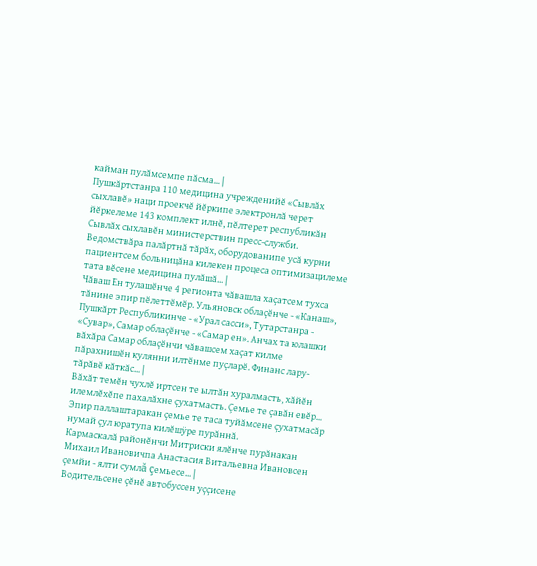кайман пулăмсемпе пăсма... |
Пушкăртстанра 110 медицина учрежденийĕ «Сывлăх сыхлавĕ» наци проекчĕ йĕркипе электронлă черет йĕркелеме 143 комплект илнĕ, пĕлтерет республикăн Сывлăх сыхлавĕн министерствин пресс-служби.
Ведомствăра палăртнă тăрăх, оборудованипе усă курни пациентсем больницăна килекен процеса оптимизацилеме тата вĕсене медицина пулăшă... |
Чăваш Ен тулашӗнче 4 регионта чăвашла хаçатсем тухса тăнине эпир пӗлеттӗмӗр. Ульяновск облаçӗнче - «Канаш», Пушкăрт Республикинче - «Урал сасси», Тутарстанра - «Сувар», Самар облаçӗнче - «Самар ен». Анчах та юлашки вăхăра Самар облаçӗнчи чăвашсем хаçат килме пăрахнишӗн кулянни илтӗнме пуçларӗ. Финанс лару-тăрăвӗ кăткăс... |
Вăхăт темĕн чухлĕ иртсен те ылтăн хуралмасть‚ хăйĕн илемлĕхĕпе пахалăхне çухатмасть. Çемье те çавăн евĕр... Эпир паллаштаракан çемье те таса туйăмсене çухатмасăр нумай çул юратупа килĕшÿре пурăннă.
Кармаскалă районĕнчи Митриски ялĕнче пурăнакан Михаил Ивановичпа Анастасия Витальевна Ивановсен çемйи - ялти сумлă çемьесе... |
Водительсене çĕнĕ автобуссен уççисене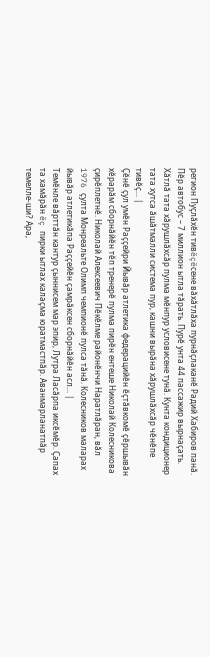регион Пуçлăхĕн тивĕçĕсене вăхăтлăха пурнăçлаканĕ Радий Хабиров панă.
Пĕр автобус – 7 миллион ытла тăрать. Пурĕ унта 44 пассажир вырнаçать. Хăтлă тата хăрушлăхсăр пулма мĕнпур условисене тунă. Кунта кондиционер тата хутса ăшăтмалли система пур, кашни вырăна хăрушлăхсăр чĕнĕпе тивĕç... |
Çӗнӗ çул умӗн Раççейри Йывăр атлетика федерацийӗн ӗçтăвкомӗ çӗршывăн хӗрарăм сборнăйӗн тӗп тренерӗ пулма пирӗн ентеше Николай Колесникова çирӗплетнӗ. Николай Алексеевич Пӗкӗлме районӗнчи Наратлăран, вăл 1976 çулта Монреальте Олимп чемпионӗ пулса тăнă. Колесников маларах йывăр атлетикăпа Раççейӗн çамрăксен сборнăйӗн асл... |
Темĕнле вăрттăн кантур çыннисем мар эпир, Лутра Ласăрпа иксĕмĕр. Çапах та хамăрăн ĕç пирки ытлах калаçма юратмастпăр. Аванмарланатпăр темелле-ши? Ара,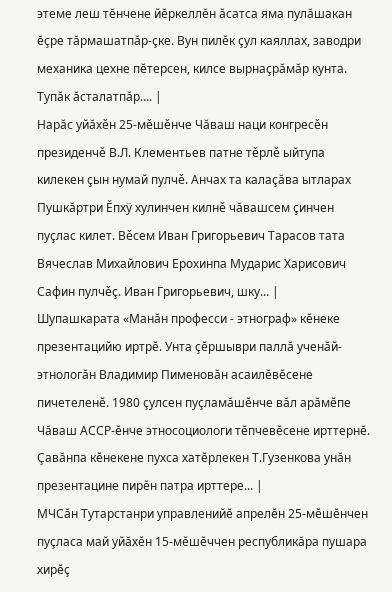этеме леш тĕнчене йĕркеллĕн ăсатса яма пулăшакан ĕçре тăрмашатпăр-çке. Вун пилĕк çул каяллах, заводри механика цехне пĕтерсен, килсе вырнаçрăмăр кунта. Тупăк ăсталатпăр.... |
Нарăс уйăхěн 25-мěшěнче Чăваш наци конгресěн президенчě В.Л. Клементьев патне тěрлě ыйтупа килекен çын нумай пулчě. Анчах та калаçăва ытларах Пушкăртри Ěпхÿ хулинчен килнě чăвашсем çинчен пуçлас килет. Вěсем Иван Григорьевич Тарасов тата Вячеслав Михайлович Ерохинпа Мударис Харисович Сафин пулчěç. Иван Григорьевич, шку... |
Шупашкарата «Манăн професси - этнограф» кӗнеке презентацийю иртрӗ. Унта çӗршыври паллă ученăй-этнологăн Владимир Пименовăн асаилӗвӗсене пичетеленӗ. 1980 çулсен пуçламăшӗнче вăл арăмӗпе Чăваш АССР-ӗнче этносоциологи тӗпчевӗсене ирттернӗ. Çавăнпа кӗнекене пухса хатӗрлекен Т.Гузенкова унăн презентацине пирӗн патра ирттере... |
МЧСăн Тутарстанри управленийӗ апрелӗн 25-мӗшӗнчен пуçласа май уйăхӗн 15-мӗшӗччен республикăра пушара хирӗç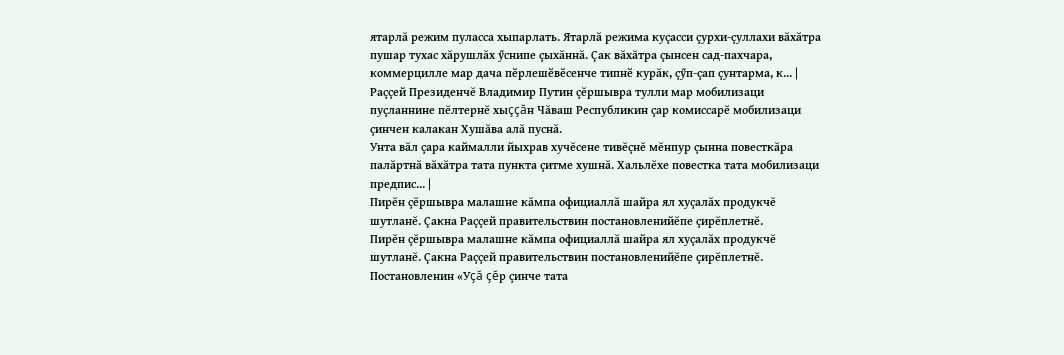ятарлă режим пуласса хыпарлать. Ятарлă режима куçасси çурхи-çуллахи вăхăтра пушар тухас хăрушлăх ӳснипе çыхăннă. Çак вăхăтра çынсен сад-пахчара, коммерцилле мар дача пӗрлешӗвӗсенче типнӗ курăк, çӳп-çап çунтарма, к... |
Раççей Президенчĕ Владимир Путин çĕршывра тулли мар мобилизаци пуçланнине пĕлтернĕ хыççăн Чăваш Республикин çар комиссарĕ мобилизаци çинчен калакан Хушăва алă пуснă.
Унта вăл çара каймалли йыхрав хучĕсене тивĕçнĕ мĕнпур çынна повесткăра палăртнă вăхăтра тата пункта çитме хушнă. Хальлĕхе повестка тата мобилизаци предпис... |
Пирĕн çĕршывра малашне кăмпа официаллă шайра ял хуçалăх продукчĕ шутланĕ. Çакна Раççей правительствин постановленийĕпе çирĕплетнĕ.
Пирĕн çĕршывра малашне кăмпа официаллă шайра ял хуçалăх продукчĕ шутланĕ. Çакна Раççей правительствин постановленийĕпе çирĕплетнĕ.
Постановленин «Уçă çĕр çинче тата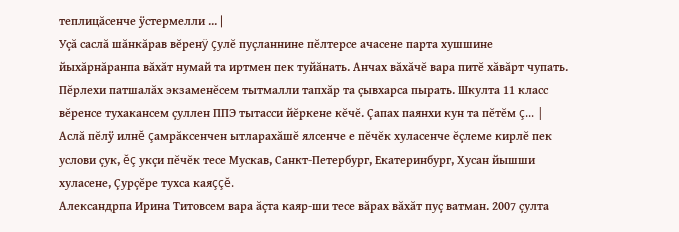теплицăсенче ÿстермелли ... |
Уçă саслă шăнкăрав вĕренÿ çулĕ пуçланнине пĕлтерсе ачасене парта хушшине йыхăрнăранпа вăхăт нумай та иртмен пек туйăнать. Анчах вăхăчĕ вара питĕ хăвăрт чупать. Пĕрлехи патшалăх экзаменĕсем тытмалли тапхăр та çывхарса пырать. Шкулта 11 класс вĕренсе тухакансем çуллен ППЭ тытасси йĕркене кĕчĕ. Çапах паянхи кун та пĕтĕм ç... |
Аслă пĕлÿ илнĕ çамрăксенчен ытларахăшĕ ялсенче е пĕчĕк хуласенче ĕçлеме кирлĕ пек услови çук, ĕç укçи пĕчĕк тесе Мускав, Санкт-Петербург, Екатеринбург, Хусан йышши хуласене, Çурçĕре тухса каяççĕ.
Александрпа Ирина Титовсем вара ăçта каяр-ши тесе вăрах вăхăт пуç ватман. 2007 çулта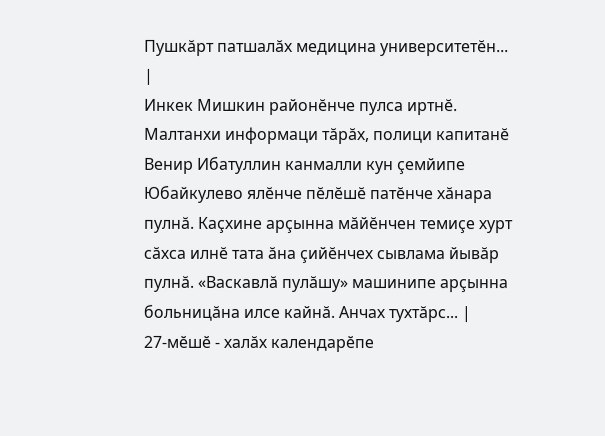Пушкăрт патшалăх медицина университетĕн... |
Инкек Мишкин районĕнче пулса иртнĕ. Малтанхи информаци тăрăх, полици капитанĕ Венир Ибатуллин канмалли кун çемйипе Юбайкулево ялĕнче пĕлĕшĕ патĕнче хăнара пулнă. Каçхине арçынна мăйĕнчен темиçе хурт сăхса илнĕ тата ăна çийĕнчех сывлама йывăр пулнă. «Васкавлă пулăшу» машинипе арçынна больницăна илсе кайнă. Анчах тухтăрс... |
27-мӗшӗ - халăх календарӗпе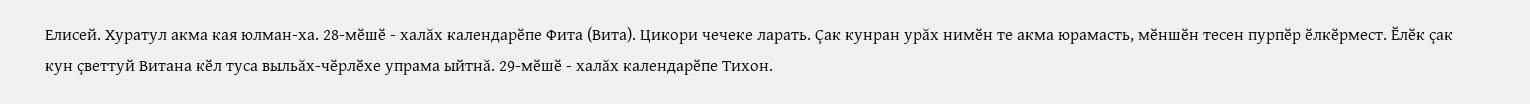Елисей. Хуратул акма кая юлман-ха. 28-мӗшӗ - халăх календарӗпе Фита (Вита). Цикори чечеке ларать. Çак кунран урăх нимӗн те акма юрамасть, мӗншӗн тесен пурпӗр ӗлкӗрмест. Ӗлӗк çак кун çветтуй Витана кӗл туса выльăх-чӗрлӗхе упрама ыйтнă. 29-мӗшӗ - халăх календарӗпе Тихон.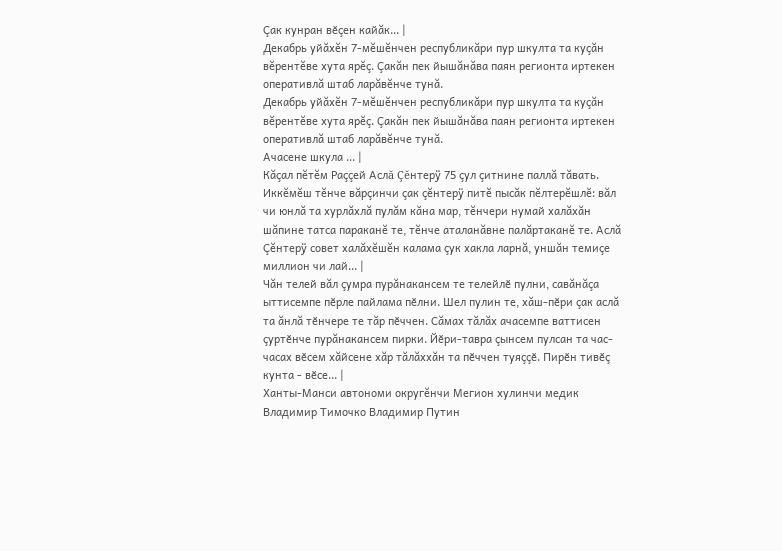Çак кунран вӗçен кайăк... |
Декабрь уйăхĕн 7-мĕшĕнчен республикăри пур шкулта та куçăн вĕрентĕве хута ярĕç. Çакăн пек йышăнăва паян регионта иртекен оперативлă штаб ларăвĕнче тунă.
Декабрь уйăхĕн 7-мĕшĕнчен республикăри пур шкулта та куçăн вĕрентĕве хута ярĕç. Çакăн пек йышăнăва паян регионта иртекен оперативлă штаб ларăвĕнче тунă.
Ачасене шкула ... |
Кăçал пĕтĕм Раççей Аслă Çĕнтерÿ 75 çул çитнине паллă тăвать. Иккĕмĕш тĕнче вăрçинчи çак çĕнтерÿ питĕ пысăк пĕлтерĕшлĕ: вăл чи юнлă та хурлăхлă пулăм кăна мар, тĕнчери нумай халăхăн шăпине татса параканĕ те, тĕнче аталанăвне палăртаканĕ те. Аслă Çĕнтерÿ совет халăхĕшĕн калама çук хакла ларнă, уншăн темиçе миллион чи лай... |
Чăн телей вăл çумра пурăнакансем те телейлӗ пулни, савăнăçа ыттисемпе пӗрле пайлама пӗлни. Шел пулин те, хăш-пӗри çак аслă та ăнлă тӗнчере те тăр пӗччен. Сăмах тăлăх ачасемпе ваттисен çуртӗнче пурăнакансем пирки. Йӗри-тавра çынсем пулсан та час-часах вӗсем хăйсене хăр тăлăххăн та пӗччен туяççӗ. Пирӗн тивӗç кунта - вӗсе... |
Ханты-Манси автономи округĕнчи Мегион хулинчи медик Владимир Тимочко Владимир Путин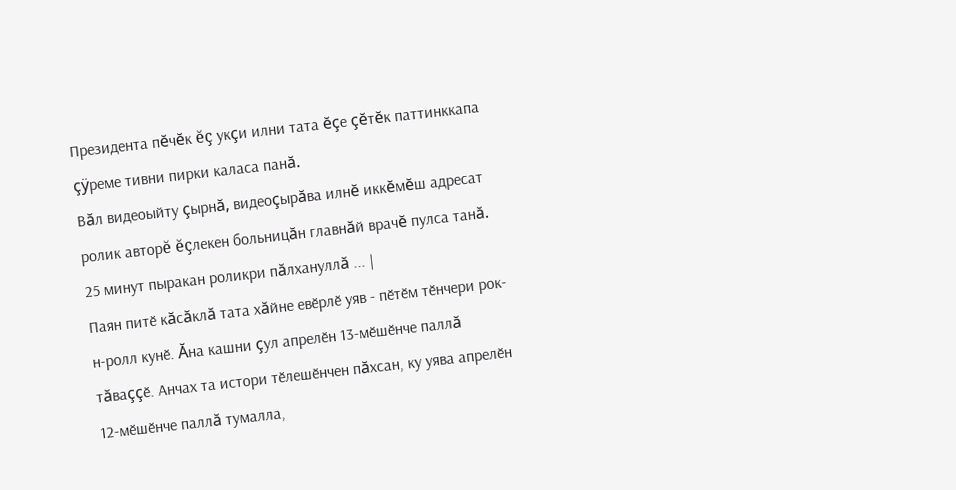Президента пĕчĕк ĕç укçи илни тата ĕçе çĕтĕк паттинккапа çÿреме тивни пирки каласа панă.
Вăл видеоыйту çырнă, видеоçырăва илнĕ иккĕмĕш адресат ролик авторĕ ĕçлекен больницăн главнăй врачĕ пулса танă.
25 минут пыракан роликри пăлхануллă ... |
Паян питӗ кăсăклă тата хăйне евӗрлӗ уяв - пӗтӗм тӗнчери рок-н-ролл кунӗ. Ăна кашни çул апрелӗн 13-мӗшӗнче паллă тăваççӗ. Анчах та истори тӗлешӗнчен пăхсан, ку уява апрелӗн 12-мӗшӗнче паллă тумалла,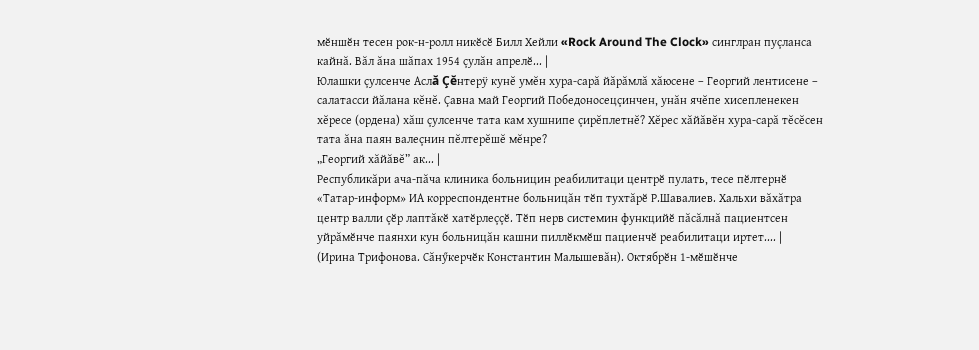мӗншӗн тесен рок-н-ролл никӗсӗ Билл Хейли «Rock Around The Clock» синглран пуçланса кайнă. Вăл ăна шăпах 1954 çулăн апрелӗ... |
Юлашки çулсенче Аслă Çĕнтерÿ кунĕ умĕн хура-сарă йăрăмлă хăюсене – Георгий лентисене – салатасси йăлана кĕнĕ. Çавна май Георгий Победоносецçинчен, унăн ячĕпе хисепленекен хĕресе (ордена) хăш çулсенче тата кам хушнипе çирĕплетнĕ? Хĕрес хăйăвĕн хура-сарă тĕсĕсен тата ăна паян валеçнин пĕлтерĕшĕ мĕнре?
„Георгий хăйăвĕ” ак... |
Республикăри ача-пăча клиника больницин реабилитаци центрӗ пулать, тесе пӗлтернӗ «Татар-информ» ИА корреспондентне больницăн тӗп тухтăрӗ Р.Шавалиев. Хальхи вăхăтра центр валли çӗр лаптăкӗ хатӗрлеççӗ. Тӗп нерв системин функцийӗ пăсăлнă пациентсен уйрăмӗнче паянхи кун больницăн кашни пиллӗкмӗш пациенчӗ реабилитаци иртет.... |
(Ирина Трифонова. Сăнӳкерчӗк Константин Малышевăн). Октябрӗн 1-мӗшӗнче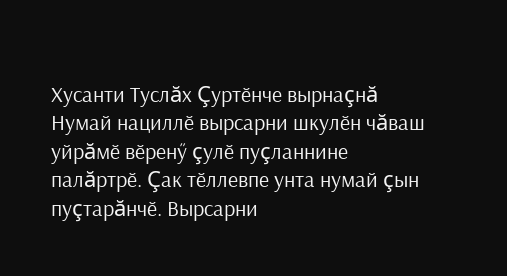Хусанти Туслăх Çуртӗнче вырнаçнă Нумай нациллӗ вырсарни шкулӗн чăваш уйрăмӗ вӗренӳ çулӗ пуçланнине палăртрӗ. Çак тӗллевпе унта нумай çын пуçтарăнчӗ. Вырсарни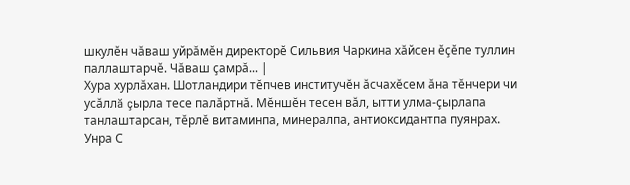шкулӗн чăваш уйрăмӗн директорӗ Сильвия Чаркина хăйсен ӗçӗпе туллин паллаштарчӗ. Чăваш çамрă... |
Хура хурлăхан. Шотландири тĕпчев институчĕн ăсчахĕсем ăна тĕнчери чи усăллă çырла тесе палăртнă. Мĕншĕн тесен вăл, ытти улма-çырлапа танлаштарсан, тĕрлĕ витаминпа, минералпа, антиоксидантпа пуянрах. Унра С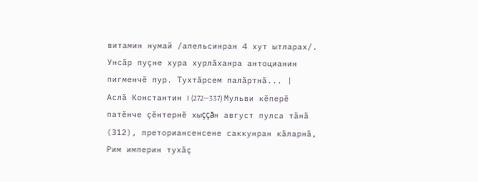витамин нумай /апельсинран 4 хут ытларах/. Унсăр пуçне хура хурлăханра антоцианин пигменчĕ пур. Тухтăрсем палăртнă... |
Аслă Константин I (272—337) Мульви кĕперĕ патĕнче çĕнтернĕ хыççăн август пулса тăнă (312), преториансенсене саккунран кăларнă, Рим империн тухăç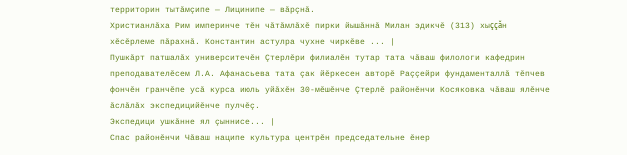территорин тытăмçипе — Лицинипе — вăрçнă.
Христианлăха Рим империнче тĕн чăтăмлăхĕ пирки йышăннă Милан эдикчĕ (313) хыççăн хĕсĕрлеме пăрахнă. Константин астулра чухне чиркĕве ... |
Пушкăрт патшалăх университечĕн Çтерлĕри филиалĕн тутар тата чăваш филологи кафедрин преподавателĕсем Л.А. Афанасьева тата çак йĕркесен авторĕ Раççейри фундаменталлă тĕпчев фончĕн гранчĕпе усă курса июль уйăхĕн 30-мĕшĕнче Çтерлĕ районĕнчи Косяковка чăваш ялĕнче ăслăлăх экспедицийĕнче пулчĕç.
Экспедици ушкăнне ял çыннисе... |
Спас районӗнчи Чăваш наципе культура центрӗн председательне ӗнер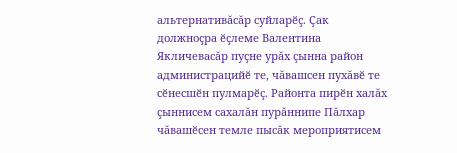альтернативăсăр суйларӗç. Çак должноçра ӗçлеме Валентина Якличевасăр пуçне урăх çынна район администрацийӗ те, чăвашсен пухăвӗ те сӗнесшӗн пулмарӗç. Районта пирӗн халăх çыннисем сахалăн пурăннипе Пăлхар чăвашӗсен темле пысăк мероприятисем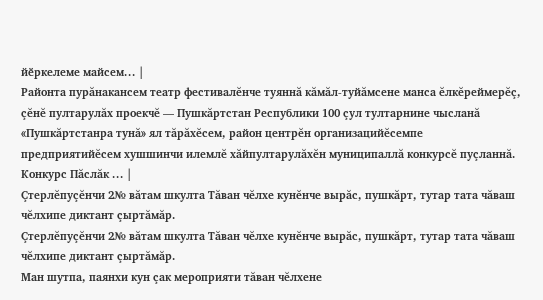йӗркелеме майсем... |
Районта пурăнакансем театр фестивалĕнче туяннă кăмăл-туйăмсене манса ĕлкĕреймерĕç, çĕнĕ пултарулăх проекчĕ — Пушкăртстан Республики 100 çул тултарнине чысланă «Пушкăртстанра тунă» ял тăрăхĕсем, район центрĕн организацийĕсемпе предприятийĕсем хушшинчи илемлĕ хăйпултарулăхĕн муниципаллă конкурсĕ пуçланнă.
Конкурс Пăслăк ... |
Çтерлĕпуçĕнчи 2№ вăтам шкулта Тăван чĕлхе кунĕнче вырăс, пушкăрт, тутар тата чăваш чĕлхипе диктант çыртăмăр.
Çтерлĕпуçĕнчи 2№ вăтам шкулта Тăван чĕлхе кунĕнче вырăс, пушкăрт, тутар тата чăваш чĕлхипе диктант çыртăмăр.
Ман шутпа, паянхи кун çак мероприяти тăван чĕлхене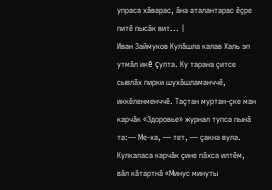упраса хăварас, ăна аталантарас ĕçре питĕ пысăк вит... |
Иван Займуков Кулăшла калав Халь эп утмăл икĕ çулта. Ку тарана çитсе сывлăх пирки шухăшламанччĕ, иккĕленменччĕ. Таçтан муртан-çке ман карчăк «Здоровье» журнал тупса пынă та:— Ме-ха, — тет, — çакна вула.
Кулкаласа карчăк çине пăхса илтĕм, вăл кăтартнă «Минус минуты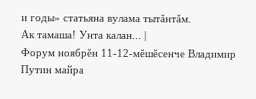и годы» статьяна вулама тытăнтăм.
Ак тамаша! Унта калан... |
Форум ноябрĕн 11-12-мĕшĕсенче Владимир Путин майра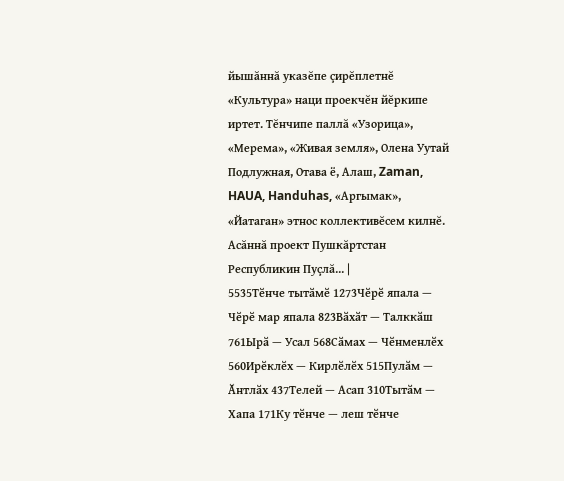йышăннă указĕпе çирĕплетнĕ «Культура» наци проекчĕн йĕркипе иртет. Тĕнчипе паллă «Узорица», «Мерема», «Живая земля», Олена Уутай Подлужная, Отава ё, Алаш, Zaman, HAUA, Handuhas, «Аргымак», «Йатаган» этнос коллективĕсем килнĕ.
Асăннă проект Пушкăртстан Республикин Пуçлă... |
5535Тӗнче тытӑмӗ 1273Чӗрӗ япала — Чӗрӗ мар япала 823Вӑхӑт — Талккӑш 761Ырӑ — Усал 568Сӑмах — Чӗнменлӗх 560Ирӗклӗх — Кирлӗлӗх 515Пулӑм — Ӑнтлӑх 437Телей — Асап 310Тытӑм — Хапа 171Ку тӗнче — леш тӗнче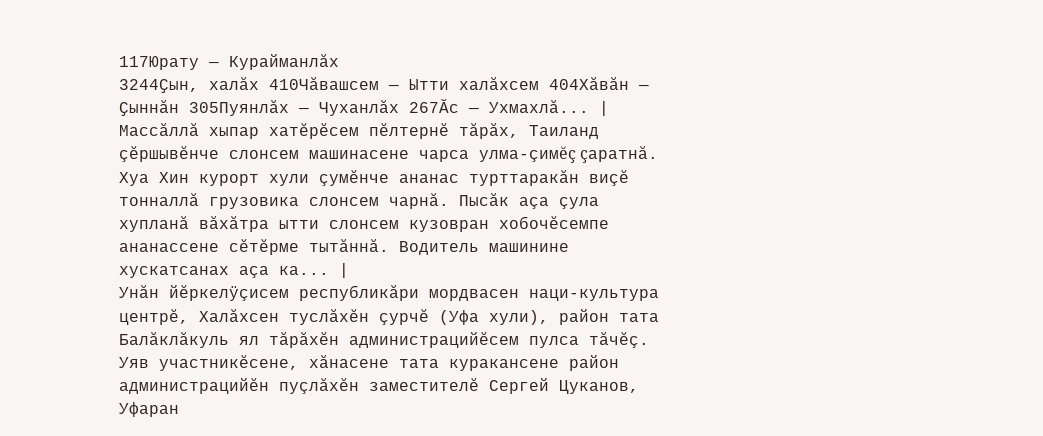117Юрату — Курайманлӑх
3244Ҫын, халӑх 410Чӑвашсем — Ытти халӑхсем 404Хӑвӑн — Ҫыннӑн 305Пуянлӑх — Чуханлӑх 267Ӑс — Ухмахлӑ... |
Массăллă хыпар хатӗрӗсем пӗлтернӗ тăрăх, Таиланд çӗршывӗнче слонсем машинасене чарса улма-çимĕç çаратнă. Хуа Хин курорт хули çумӗнче ананас турттаракăн виçӗ тонналлă грузовика слонсем чарнă. Пысăк аçа çула хупланă вăхăтра ытти слонсем кузовран хобочӗсемпе ананассене сӗтӗрме тытăннă. Водитель машинине хускатсанах аçа ка... |
Унăн йĕркелÿçисем республикăри мордвасен наци-культура центрĕ, Халăхсен туслăхĕн çурчĕ (Уфа хули), район тата Балăклăкуль ял тăрăхĕн администрацийĕсем пулса тăчĕç.
Уяв участникĕсене, хăнасене тата куракансене район администрацийĕн пуçлăхĕн заместителĕ Сергей Цуканов, Уфаран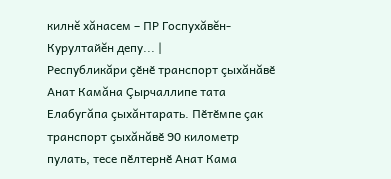килнĕ хăнасем – ПР Госпухăвĕн-Курултайĕн депу... |
Республикăри çӗнӗ транспорт çыхăнăвӗ Анат Камăна Çырчаллипе тата Елабугăпа çыхăнтарать. Пӗтӗмпе çак транспорт çыхăнăвӗ 90 километр пулать, тесе пӗлтернӗ Анат Кама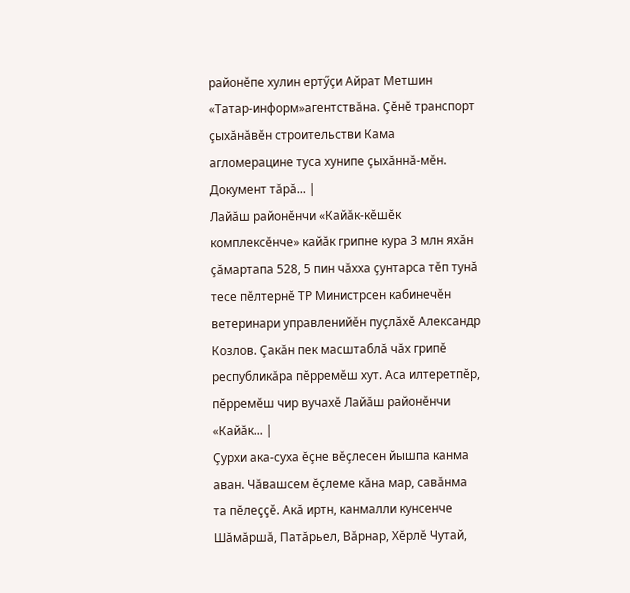районӗпе хулин ертӳçи Айрат Метшин «Татар-информ»агентствăна. Çӗнӗ транспорт çыхăнăвӗн строительстви Кама агломерацине туса хунипе çыхăннă-мӗн. Документ тăрă... |
Лайăш районӗнчи «Кайăк-кӗшӗк комплексӗнче» кайăк грипне кура 3 млн яхăн çăмартапа 528, 5 пин чăхха çунтарса тӗп тунă тесе пӗлтернӗ ТР Министрсен кабинечӗн ветеринари управленийӗн пуçлăхӗ Александр Козлов. Çакăн пек масштаблă чăх грипӗ республикăра пӗрремӗш хут. Аса илтеретпӗр, пӗрремӗш чир вучахӗ Лайăш районӗнчи «Кайăк... |
Çурхи ака-суха ĕçне вĕçлесен йышпа канма аван. Чăвашсем ĕçлеме кăна мар, савăнма та пĕлеççĕ. Акă иртн, канмалли кунсенче Шăмăршă, Патăрьел, Вăрнар, Хĕрлĕ Чутай,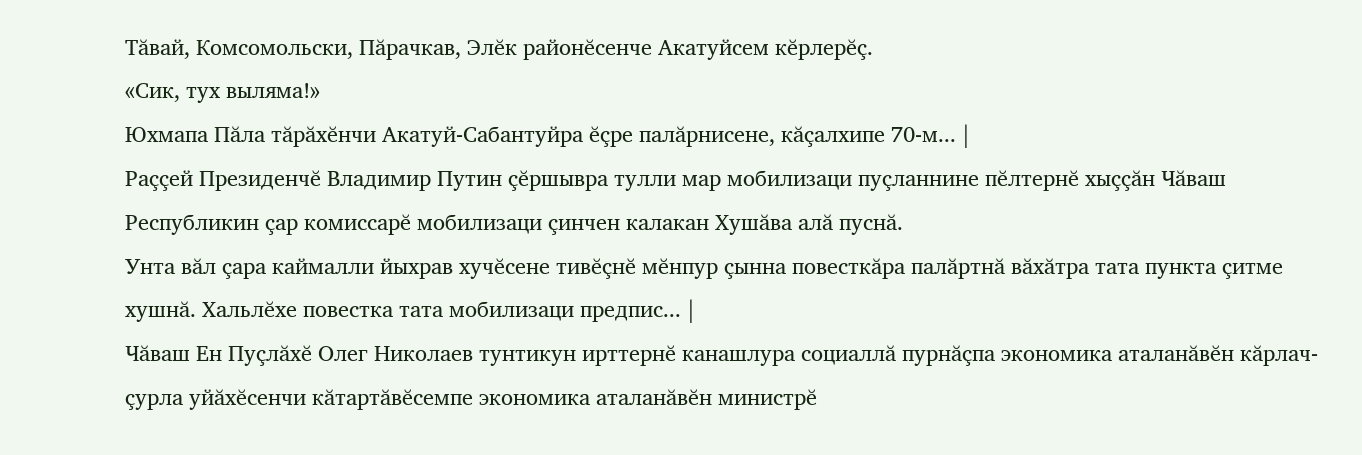Тăвай, Комсомольски, Пăрачкав, Элĕк районĕсенче Акатуйсем кĕрлерĕç.
«Сик, тух выляма!»
Юхмапа Пăла тăрăхĕнчи Акатуй-Сабантуйра ĕçре палăрнисене, кăçалхипе 70-м... |
Раççей Президенчĕ Владимир Путин çĕршывра тулли мар мобилизаци пуçланнине пĕлтернĕ хыççăн Чăваш Республикин çар комиссарĕ мобилизаци çинчен калакан Хушăва алă пуснă.
Унта вăл çара каймалли йыхрав хучĕсене тивĕçнĕ мĕнпур çынна повесткăра палăртнă вăхăтра тата пункта çитме хушнă. Хальлĕхе повестка тата мобилизаци предпис... |
Чăваш Ен Пуçлăхĕ Олег Николаев тунтикун ирттернĕ канашлура социаллă пурнăçпа экономика аталанăвĕн кăрлач-çурла уйăхĕсенчи кăтартăвĕсемпе экономика аталанăвĕн министрĕ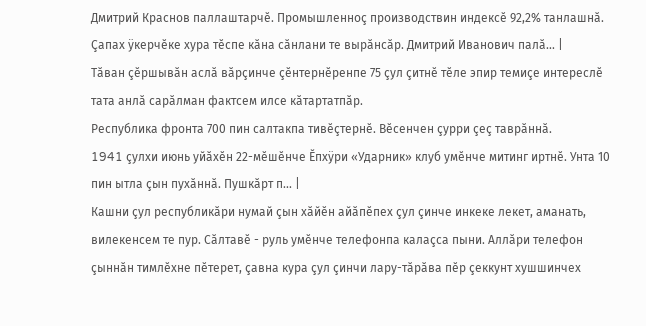Дмитрий Краснов паллаштарчĕ. Промышленноç производствин индексĕ 92,2% танлашнă. Çапах ÿкерчĕке хура тĕспе кăна сăнлани те вырăнсăр. Дмитрий Иванович палă... |
Тăван çĕршывăн аслă вăрçинче çĕнтернĕренпе 75 çул çитнĕ тĕле эпир темиçе интереслĕ тата анлă сарăлман фактсем илсе кăтартатпăр.
Республика фронта 700 пин салтакпа тивĕçтернĕ. Вĕсенчен çурри çеç таврăннă.
1941 çулхи июнь уйăхĕн 22-мĕшĕнче Ĕпхÿри «Ударник» клуб умĕнче митинг иртнĕ. Унта 10 пин ытла çын пухăннă. Пушкăрт п... |
Кашни çул республикăри нумай çын хăйĕн айăпĕпех çул çинче инкеке лекет, аманать, вилекенсем те пур. Сăлтавĕ - руль умĕнче телефонпа калаçса пыни. Аллăри телефон çыннăн тимлĕхне пĕтерет, çавна кура çул çинчи лару-тăрăва пĕр çеккунт хушшинчех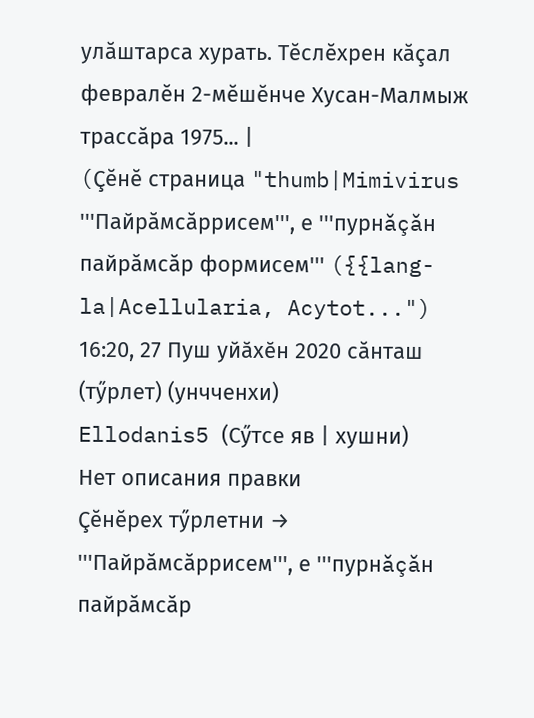улăштарса хурать. Тĕслĕхрен кăçал февралĕн 2-мĕшĕнче Хусан-Малмыж трассăра 1975... |
(Çĕнĕ страница "thumb|Mimivirus '''Пайрăмсăррисем''', е '''пурнăçăн пайрăмсăр формисем''' ({{lang-la|Acellularia, Acytot...")
16:20, 27 Пуш уйӑхӗн 2020 сăнташ (тӳрлет) (унчченхи)
Ellodanis5 (Сӳтсе яв | хушни)
Нет описания правки
Çĕнĕрех тӳрлетни →
'''Пайрăмсăррисем''', е '''пурнăçăн пайрăмсăр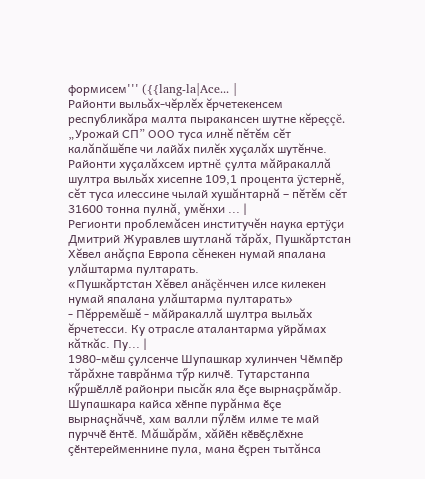формисем''' ({{lang-la|Ace... |
Районти выльăх-чĕрлĕх ĕрчетекенсем республикăра малта пыракансен шутне кĕреççĕ. „Урожай СП” ООО туса илнĕ пĕтĕм сĕт калăпăшĕпе чи лайăх пилĕк хуçалăх шутĕнче.
Районти хуçалăхсем иртнĕ çулта мăйракаллă шултра выльăх хисепне 109,1 процента ÿстернĕ, сĕт туса илессине чылай хушăнтарнă – пĕтĕм сĕт 31600 тонна пулнă, умĕнхи ... |
Регионти проблемăсен институчĕн наука ертÿçи Дмитрий Журавлев шутланă тăрăх, Пушкăртстан Хĕвел анăçпа Европа сĕнекен нумай япалана улăштарма пултарать.
«Пушкăртстан Хĕвел анăçĕнчен илсе килекен нумай япалана улăштарма пултарать»
- Пĕрремĕшĕ - мăйракаллă шултра выльăх ĕрчетесси. Ку отрасле аталантарма уйрăмах кăткăс. Пу... |
1980-мӗш çулсенче Шупашкар хулинчен Чӗмпӗр тăрăхне таврăнма тӳр килчӗ. Тутарстанпа кӳршӗллӗ районри пысăк яла ӗçе вырнаçрăмăр. Шупашкара кайса хӗнпе пурăнма ӗçе вырнаçнăччӗ, хам валли пӳлӗм илме те май пурччӗ ӗнтӗ. Мăшăрăм, хăйӗн кӗвӗçлӗхне çӗнтерейменнине пула, мана ӗçрен тытăнса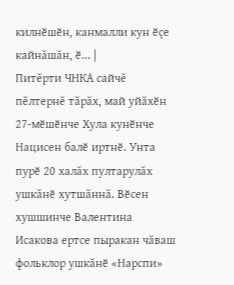килнӗшӗн, канмалли кун ӗçе кайнăшăн, ӗ... |
Питĕрти ЧНКА сайчĕ пĕлтернĕ тăрăх, май уйăхӗн 27-мӗшӗнче Хула кунӗнче Нацисен балӗ иртнӗ. Унта пурӗ 20 халăх пултарулăх ушкăнӗ хутшăннă. Вӗсен хушшинче Валентина Исакова ертсе пыракан чăваш фольклор ушкăнӗ «Нарспи»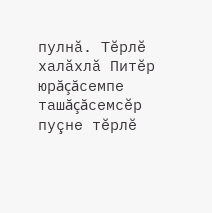пулнă. Тӗрлӗ халăхлă Питӗр юрăçăсемпе ташăçăсемсӗр пуçне тӗрлӗ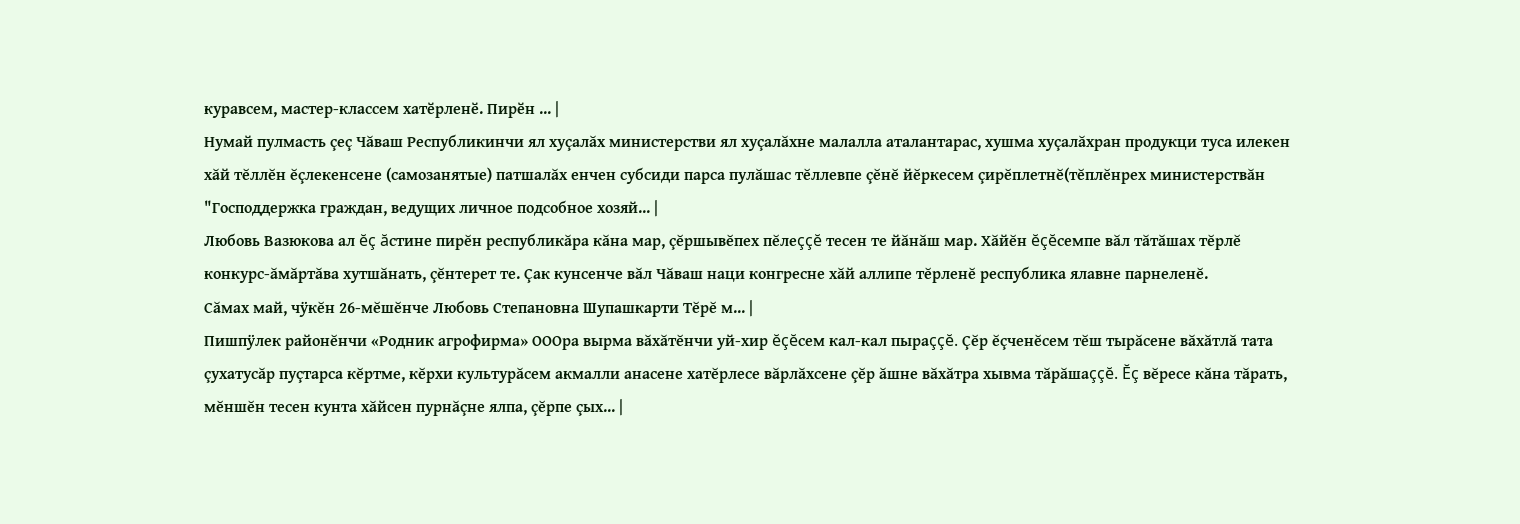куравсем, мастер-классем хатӗрленӗ. Пирӗн ... |
Нумай пулмасть çеç Чăваш Республикинчи ял хуçалăх министерстви ял хуçалăхне малалла аталантарас, хушма хуçалăхран продукци туса илекен хăй тĕллĕн ĕçлекенсене (самозанятые) патшалăх енчен субсиди парса пулăшас тĕллевпе çĕнĕ йĕркесем çирĕплетнĕ(тĕплĕнрех министерствăн "Господдержка граждан, ведущих личное подсобное хозяй... |
Любовь Вазюкова ал ĕç ăстине пирĕн республикăра кăна мар, çĕршывĕпех пĕлеççĕ тесен те йăнăш мар. Хăйĕн ĕçĕсемпе вăл тăтăшах тĕрлĕ конкурс-ăмăртăва хутшăнать, çĕнтерет те. Çак кунсенче вăл Чăваш наци конгресне хăй аллипе тĕрленĕ республика ялавне парнеленĕ.
Сăмах май, чÿкĕн 26-мĕшĕнче Любовь Степановна Шупашкарти Тĕрĕ м... |
Пишпÿлек районĕнчи «Родник агрофирма» ОООра вырма вăхăтĕнчи уй-хир ĕçĕсем кал-кал пыраççĕ. Çĕр ĕçченĕсем тĕш тырăсене вăхăтлă тата çухатусăр пуçтарса кĕртме, кĕрхи культурăсем акмалли анасене хатĕрлесе вăрлăхсене çĕр ăшне вăхăтра хывма тăрăшаççĕ. Ĕç вĕресе кăна тăрать, мĕншĕн тесен кунта хăйсен пурнăçне ялпа, çĕрпе çых... |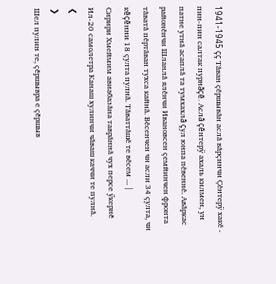1941-1945 çç Тăван çĕршывăн аслă вăрçинчи Çĕнтерÿ хакĕ - пин-пин салтак пурнăçĕ. Аслă çĕнтерÿ ахаль килмен, ун патне утнă асаплă та тумхахлă çул юнпа пĕвеннĕ. Авăркас районĕнчи Шланлă ялĕнчи Ивановсен çемйинчен фронта тăватă пĕртăван тухса кайнă. Вĕсенчен чи асли 34 çулта, чи кĕçĕнни 18 çулта пулнă. Тăваттăшĕ те вĕсем ... |
Сирири Хмеймим авиабазăна таврăннă чух персе ӳкернӗ Ил-20 самолетра Канаш хулинчи чăваш каччи те пулнă.
❮
❯
Шел пулин те, çӗршывра е çӗршыв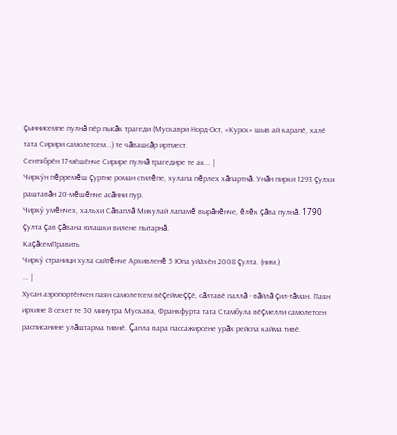çыннисемпе пулнă пӗр пысăк трагеди (Мускаври Норд-Ост, «Курск» шыв ай карапӗ, халӗ тата Сирири самолетсем...) те чăвашсăр иртмест.
Сентябрӗн 17-мӗшӗнче Сирире пулнă трагедире те ак... |
Чиркӳн пĕрремĕш çуртне роман стилĕпе, хулапа пĕрлех хăпартнă. Унăн пирки 1293 çулхи раштавăн 20-мĕшĕнче асăнни пур.
Чиркӳ умĕнчех, хальхи Сăваплă Микулай лапамĕ вырăнĕнче, ĕлĕк çăва пулнă. 1790 çулта çав çăвана юлашки вилене пытарнă.
КаçăсемПравить
Чиркӳ страници хула сайтĕнче Архивленĕ 5 Юпа уйӑхӗн 2008 çулта. (ним.)
... |
Хусан аэропортӗнчен паян самолетсем вӗçеймеççӗ, сăлтавӗ паллă - вăйлă çил-тăман. Паян ирхине 8 сехет те 30 минутра Мускава, Франкфурта тата Стамбула вӗçмелли самолетсен расписанине улăштарма тивнӗ. Çапла вара пассажирсене урăх рейспа кайма тивӗ.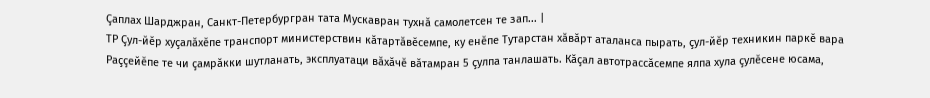Çаплах Шарджран, Санкт-Петербургран тата Мускавран тухнă самолетсен те зап... |
ТР Çул-йӗр хуçалăхӗпе транспорт министерствин кăтартăвӗсемпе, ку енӗпе Тутарстан хăвăрт аталанса пырать, çул-йӗр техникин паркӗ вара Раççейӗпе те чи çамрăкки шутланать, эксплуатаци вăхăчӗ вăтамран 5 çулпа танлашать. Кăçал автотрассăсемпе ялпа хула çулӗсене юсама,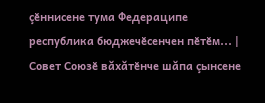çӗннисене тума Федераципе республика бюджечӗсенчен пӗтӗм... |
Совет Союзӗ вăхăтӗнче шăпа çынсене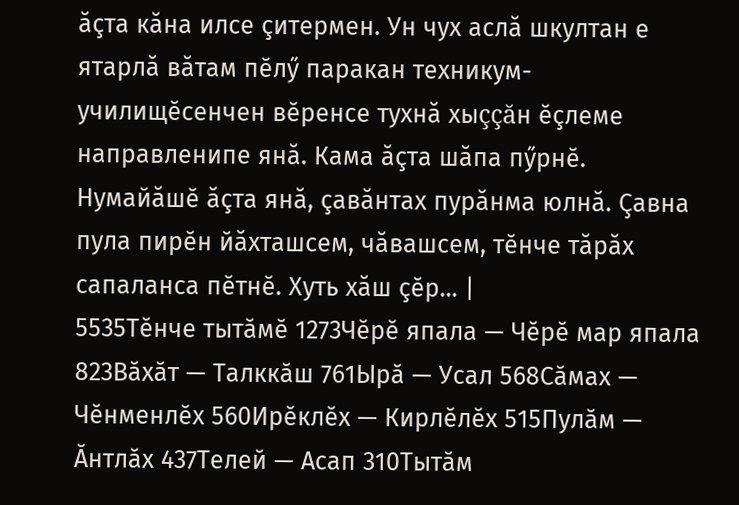ăçта кăна илсе çитермен. Ун чух аслă шкултан е ятарлă вăтам пӗлӳ паракан техникум-училищӗсенчен вӗренсе тухнă хыççăн ӗçлеме направленипе янă. Кама ăçта шăпа пӳрнӗ. Нумайăшӗ ăçта янă, çавăнтах пурăнма юлнă. Çавна пула пирӗн йăхташсем, чăвашсем, тӗнче тăрăх сапаланса пӗтнӗ. Хуть хăш çӗр... |
5535Тӗнче тытӑмӗ 1273Чӗрӗ япала — Чӗрӗ мар япала 823Вӑхӑт — Талккӑш 761Ырӑ — Усал 568Сӑмах — Чӗнменлӗх 560Ирӗклӗх — Кирлӗлӗх 515Пулӑм — Ӑнтлӑх 437Телей — Асап 310Тытӑм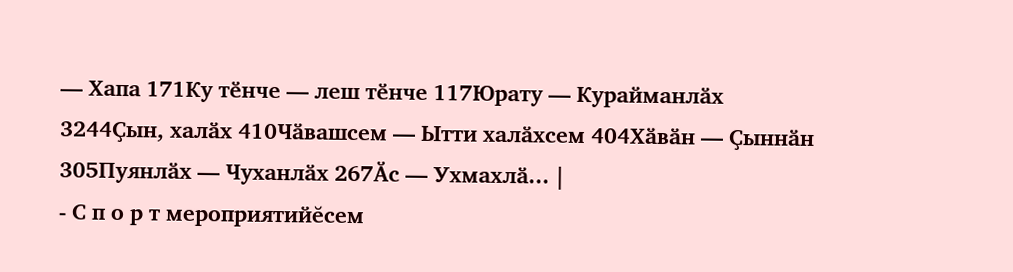— Хапа 171Ку тӗнче — леш тӗнче 117Юрату — Курайманлӑх
3244Ҫын, халӑх 410Чӑвашсем — Ытти халӑхсем 404Хӑвӑн — Ҫыннӑн 305Пуянлӑх — Чуханлӑх 267Ӑс — Ухмахлӑ... |
- С п о р т мероприятийĕсем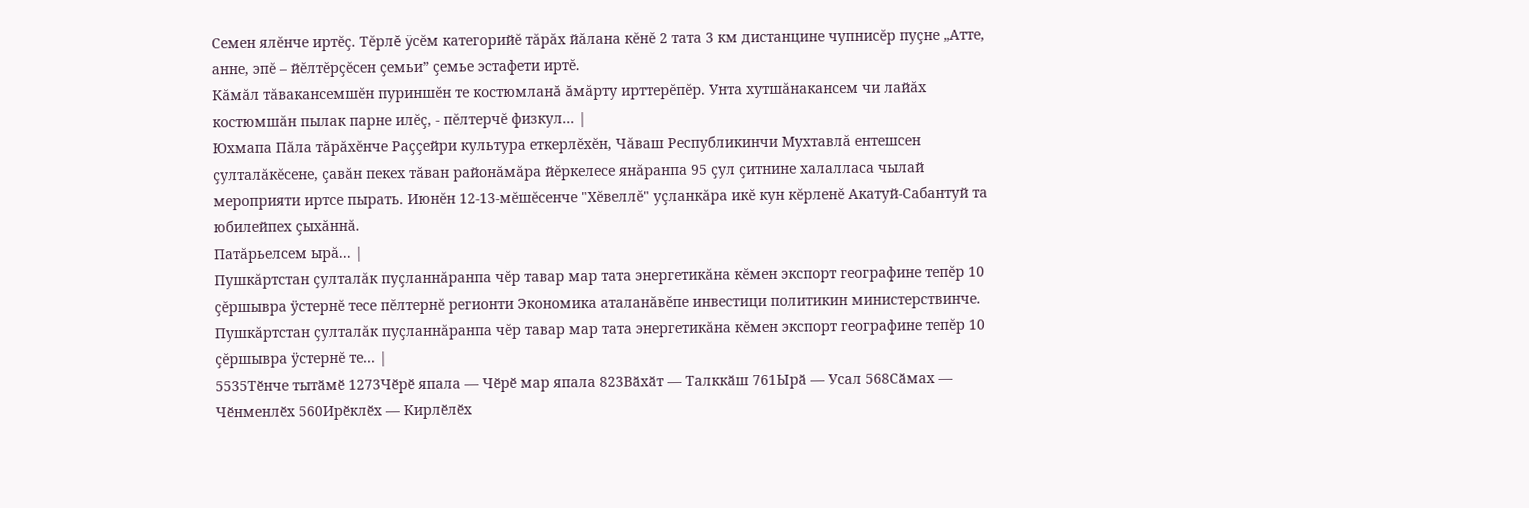Семен ялĕнче иртĕç. Тĕрлĕ ÿсĕм категорийĕ тăрăх йăлана кĕнĕ 2 тата 3 км дистанцине чупнисĕр пуçне „Атте, анне, эпĕ – йĕлтĕрçĕсен çемьи” çемье эстафети иртĕ.
Кăмăл тăвакансемшĕн пуриншĕн те костюмланă ăмăрту ирттерĕпĕр. Унта хутшăнакансем чи лайăх костюмшăн пылак парне илĕç, - пĕлтерчĕ физкул... |
Юхмапа Пăла тăрăхĕнче Раççейри культура еткерлĕхĕн, Чăваш Республикинчи Мухтавлă ентешсен çулталăкĕсене, çавăн пекех тăван районăмăра йĕркелесе янăранпа 95 çул çитнине халалласа чылай мероприяти иртсе пырать. Июнĕн 12-13-мĕшĕсенче "Хĕвеллĕ" уçланкăра икĕ кун кĕрленĕ Акатуй-Сабантуй та юбилейпех çыхăннă.
Патăрьелсем ырă... |
Пушкăртстан çулталăк пуçланнăранпа чĕр тавар мар тата энергетикăна кĕмен экспорт географине тепĕр 10 çĕршывра ÿстернĕ тесе пĕлтернĕ регионти Экономика аталанăвĕпе инвестици политикин министерствинче.
Пушкăртстан çулталăк пуçланнăранпа чĕр тавар мар тата энергетикăна кĕмен экспорт географине тепĕр 10 çĕршывра ÿстернĕ те... |
5535Тӗнче тытӑмӗ 1273Чӗрӗ япала — Чӗрӗ мар япала 823Вӑхӑт — Талккӑш 761Ырӑ — Усал 568Сӑмах — Чӗнменлӗх 560Ирӗклӗх — Кирлӗлӗх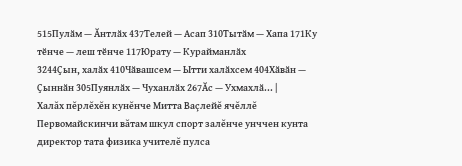515Пулӑм — Ӑнтлӑх 437Телей — Асап 310Тытӑм — Хапа 171Ку тӗнче — леш тӗнче 117Юрату — Курайманлӑх
3244Ҫын, халӑх 410Чӑвашсем — Ытти халӑхсем 404Хӑвӑн — Ҫыннӑн 305Пуянлӑх — Чуханлӑх 267Ӑс — Ухмахлӑ... |
Халăх пĕрлĕхĕн кунĕнче Митта Ваçлейĕ ячĕллĕ Первомайскинчи вăтам шкул спорт залĕнче унччен кунта директор тата физика учителĕ пулса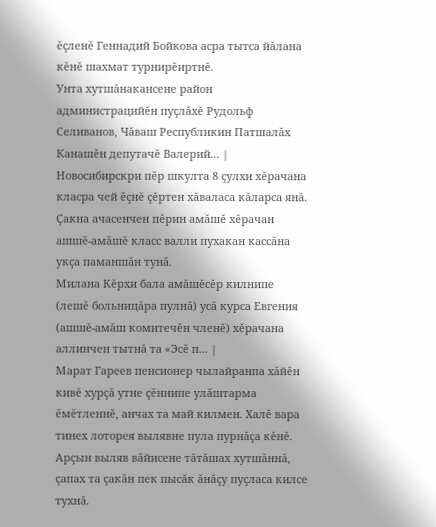ĕçленĕ Геннадий Бойкова асра тытса йăлана кĕнĕ шахмат турнирĕиртнĕ.
Унта хутшăнакансене район администрацийĕн пуçлăхĕ Рудольф Селиванов, Чăваш Республикин Патшалăх Канашĕн депутачĕ Валерий... |
Новосибирскри пĕр шкулта 8 çулхи хĕрачана класра чей ĕçнĕ çĕртен хăваласа кăларса янă. Çакна ачасенчен пĕрин амăшĕ хĕрачан ашшĕ-амăшĕ класс валли пухакан кассăна укçа паманшăн тунă.
Милана Кĕрхи бала амăшĕсĕр килнипе (лешĕ больницăра пулнă) усă курса Евгения (ашшĕ-амăш комитечĕн членĕ) хĕрачана аллинчен тытнă та «Эсĕ п... |
Марат Гареев пенсионер чылайранпа хăйĕн кивĕ хурçă утне çĕннипе улăштарма ĕмĕтленнĕ, анчах та май килмен. Халĕ вара тинех лоторея вылявне пула пурнăçа кĕнĕ. Арçын выляв вăйисене тăтăшах хутшăннă, çапах та çакăн пек пысăк ăнăçу пуçласа килсе тухнă.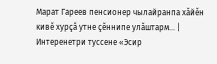Марат Гареев пенсионер чылайранпа хăйĕн кивĕ хурçă утне çĕннипе улăштарм... |
Интеренетри туссене «Эсир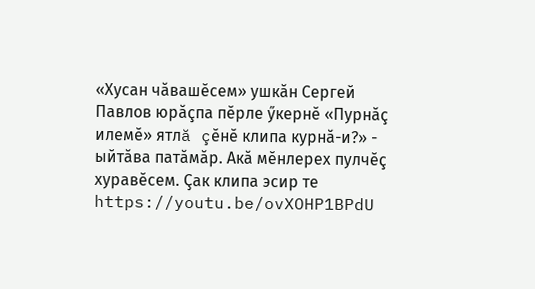«Хусан чăвашӗсем» ушкăн Сергей Павлов юрăçпа пӗрле ӳкернӗ «Пурнăç илемӗ» ятлă çӗнӗ клипа курнă-и?» - ыйтăва патăмăр. Акă мӗнлерех пулчӗç хуравӗсем. Çак клипа эсир те https://youtu.be/ovXOHP1BPdU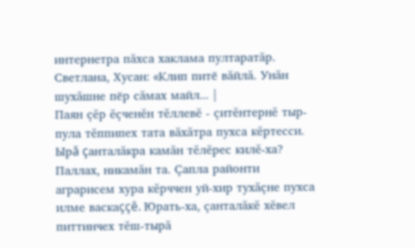интернетра пăхса хаклама пултаратăр. Светлана, Хусан: «Клип питӗ вăйлă. Унăн шухăшне пӗр сăмах майл... |
Паян çĕр ĕçченĕн тĕллевĕ - çитĕнтернĕ тыр-пула тĕппипех тата вăхăтра пухса кĕртесси. Ырă çанталăкра камăн тĕлĕрес килĕ-ха? Паллах, никамăн та. Çапла районти аграрисем хура кĕрччен уй-хир тухăçне пухса илме васкаççĕ. Юрать-ха, çанталăкĕ хĕвел питтинчех тĕш-тырă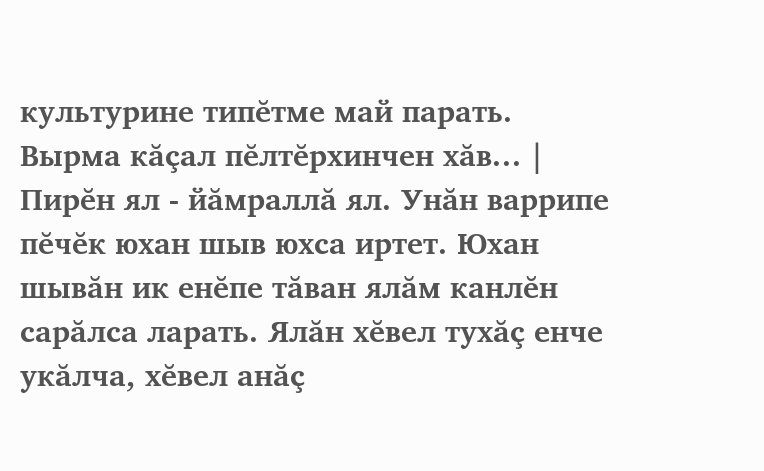культурине типĕтме май парать.
Вырма кăçал пĕлтĕрхинчен хăв... |
Пирĕн ял - йăмраллă ял. Унăн варрипе пĕчĕк юхан шыв юхса иртет. Юхан шывăн ик енĕпе тăван ялăм канлĕн сарăлса ларать. Ялăн хĕвел тухăç енче укăлча, хĕвел анăç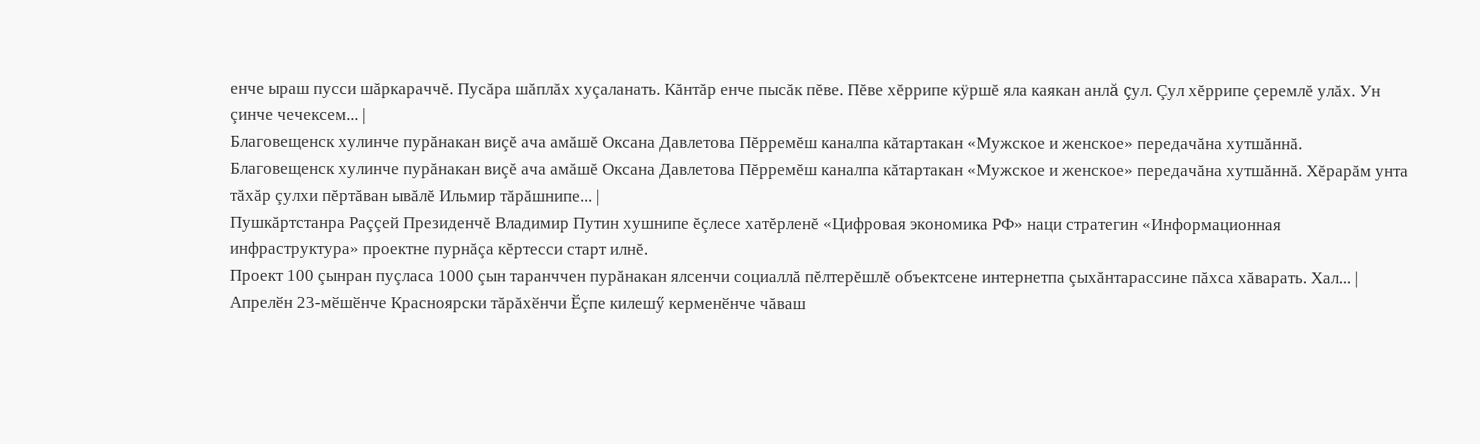енче ыраш пусси шăркараччĕ. Пусăра шăплăх хуçаланать. Кăнтăр енче пысăк пĕве. Пĕве хĕррипе кÿршĕ яла каякан анлă çул. Çул хĕррипе çеремлĕ улăх. Ун çинче чечексем... |
Благовещенск хулинче пурăнакан виçĕ ача амăшĕ Оксана Давлетова Пĕрремĕш каналпа кăтартакан «Мужское и женское» передачăна хутшăннă.
Благовещенск хулинче пурăнакан виçĕ ача амăшĕ Оксана Давлетова Пĕрремĕш каналпа кăтартакан «Мужское и женское» передачăна хутшăннă. Хĕрарăм унта тăхăр çулхи пĕртăван ывăлĕ Ильмир тăрăшнипе... |
Пушкăртстанра Раççей Президенчĕ Владимир Путин хушнипе ĕçлесе хатĕрленĕ «Цифровая экономика РФ» наци стратегин «Информационная инфраструктура» проектне пурнăçа кĕртесси старт илнĕ.
Проект 100 çынран пуçласа 1000 çын таранччен пурăнакан ялсенчи социаллă пĕлтерĕшлĕ объектсене интернетпа çыхăнтарассине пăхса хăварать. Хал... |
Апрелӗн 23-мӗшӗнче Красноярски тăрăхӗнчи Ӗçпе килешӳ керменӗнче чăваш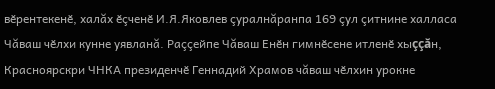вӗрентекенӗ, халăх ӗçченӗ И.Я.Яковлев çуралнăранпа 169 çул çитнине халласа Чăваш чӗлхи кунне уявланă. Раççейпе Чăваш Енӗн гимнӗсене итленӗ хыççăн, Красноярскри ЧНКА президенчӗ Геннадий Храмов чăваш чӗлхин урокне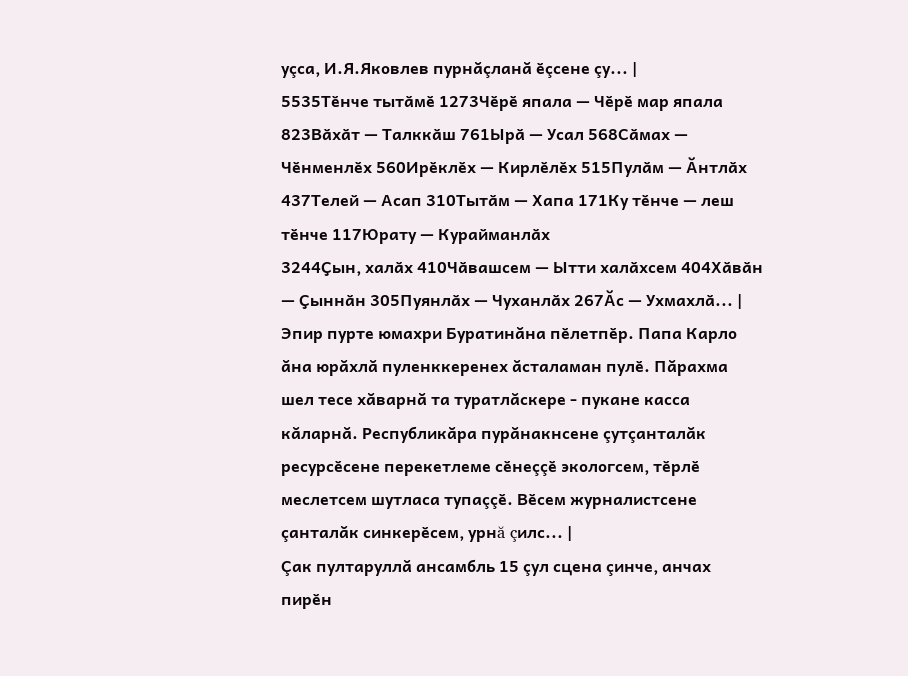уçса, И.Я.Яковлев пурнăçланă ӗçсене çу... |
5535Тӗнче тытӑмӗ 1273Чӗрӗ япала — Чӗрӗ мар япала 823Вӑхӑт — Талккӑш 761Ырӑ — Усал 568Сӑмах — Чӗнменлӗх 560Ирӗклӗх — Кирлӗлӗх 515Пулӑм — Ӑнтлӑх 437Телей — Асап 310Тытӑм — Хапа 171Ку тӗнче — леш тӗнче 117Юрату — Курайманлӑх
3244Ҫын, халӑх 410Чӑвашсем — Ытти халӑхсем 404Хӑвӑн — Ҫыннӑн 305Пуянлӑх — Чуханлӑх 267Ӑс — Ухмахлӑ... |
Эпир пурте юмахри Буратинăна пӗлетпӗр. Папа Карло ăна юрăхлă пуленккеренех ăсталаман пулӗ. Пăрахма шел тесе хăварнă та туратлăскере - пукане касса кăларнă. Республикăра пурăнакнсене çутçанталăк ресурсӗсене перекетлеме сӗнеççӗ экологсем, тӗрлӗ меслетсем шутласа тупаççӗ. Вӗсем журналистсене çанталăк синкерӗсем, урнă çилс... |
Çак пултаруллă ансамбль 15 çул сцена çинче, анчах пирӗн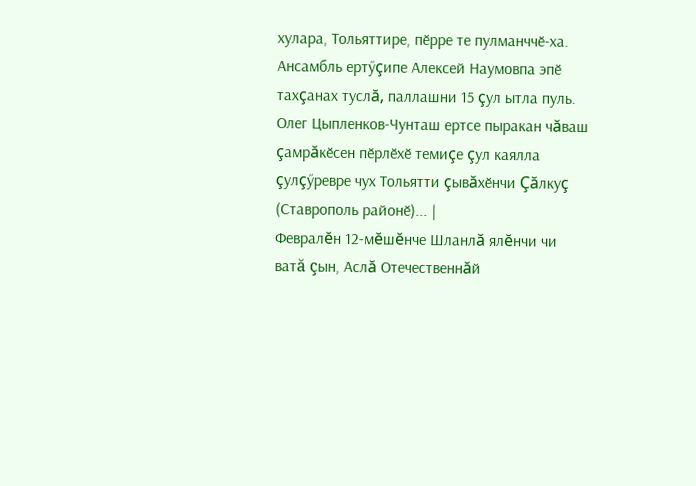хулара, Тольяттире, пӗрре те пулманччӗ-ха. Ансамбль ертӳçипе Алексей Наумовпа эпӗ тахçанах туслă, паллашни 15 çул ытла пуль. Олег Цыпленков-Чунташ ертсе пыракан чăваш çамрăкӗсен пӗрлӗхӗ темиçе çул каялла çулçӳревре чух Тольятти çывăхӗнчи Çăлкуç (Ставрополь районӗ)... |
Февралĕн 12-мĕшĕнче Шланлă ялĕнчи чи ватă çын, Аслă Отечественнăй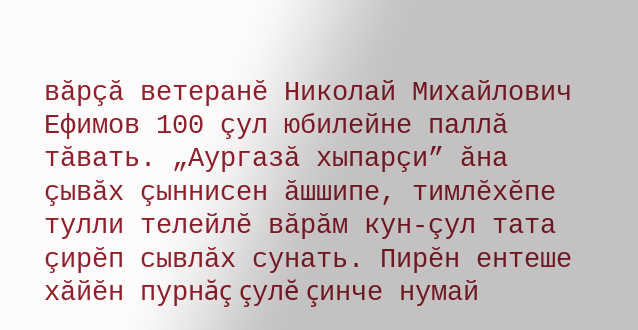вăрçă ветеранĕ Николай Михайлович Ефимов 100 çул юбилейне паллă тăвать. „Аургазă хыпарçи” ăна çывăх çыннисен ăшшипе, тимлĕхĕпе тулли телейлĕ вăрăм кун-çул тата çирĕп сывлăх сунать. Пирĕн ентеше хăйĕн пурнăç çулĕ çинче нумай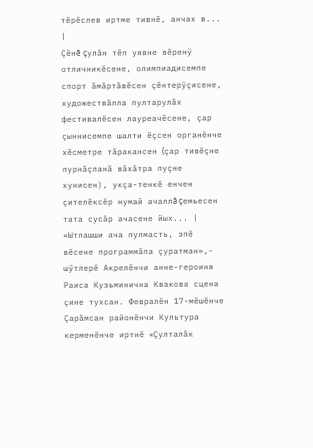тĕрĕслев иртме тивнĕ, анчах в... |
Çĕнĕ çулăн тĕп уявне вĕренÿ отличникĕсене‚ олимпиадисемпе спорт ăмăртăвĕсен çĕнтерÿçисене‚ художествăлла пултарулăх фестивалĕсен лауреачĕсене‚ çар çыннисемпе шалти ĕçсен органĕнче хĕсметре тăракансен (çар тивĕçне пурнăçланă вăхăтра пуçне хунисен)‚ укçа-тенкĕ енчен çителĕксĕр нумай ачаллă çемьесен тата сусăр ачасене йых... |
«Ытлашши ача пулмасть, эпӗ вӗсене программăпа çуратман»,- шӳтлерӗ Акрелӗнчи анне-героиня Раиса Кузьминична Квакова сцена çине тухсан. Февралӗн 17-мӗшӗнче Çарăмсан районӗнчи Культура керменӗнче иртнӗ «Çулталăк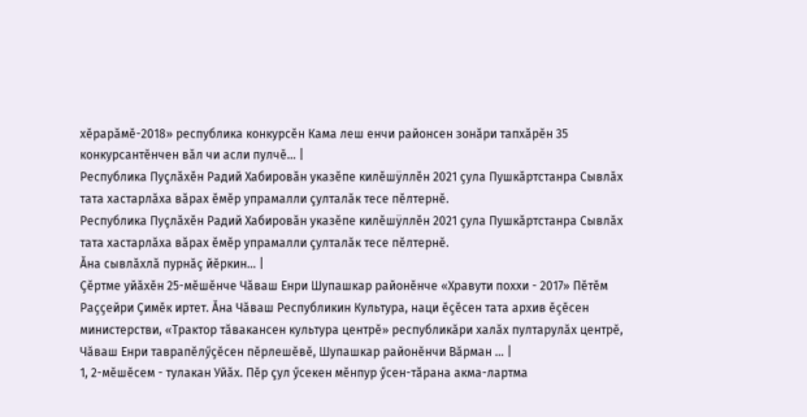хӗрарăмӗ-2018» республика конкурсӗн Кама леш енчи районсен зонăри тапхăрӗн 35 конкурсантӗнчен вăл чи асли пулчӗ... |
Республика Пуçлăхĕн Радий Хабировăн указĕпе килĕшÿллĕн 2021 ҫула Пушкăртстанра Сывлӑх тата хастарлӑха вăрах ĕмĕр упрамалли çулталӑк тесе пӗлтернӗ.
Республика Пуçлăхĕн Радий Хабировăн указĕпе килĕшÿллĕн 2021 ҫула Пушкăртстанра Сывлӑх тата хастарлӑха вăрах ĕмĕр упрамалли çулталӑк тесе пӗлтернӗ.
Ăна сывлăхлă пурнӑҫ йӗркин... |
Ҫӗртме уйӑхӗн 25-мӗшӗнче Чăваш Енри Шупашкар районӗнче «Хравути поххи - 2017» Пӗтӗм Раҫҫейри Ҫимӗк иртет. Ӑна Чӑваш Республикин Культура, наци ӗҫӗсен тата архив ӗҫӗсен министерстви, «Трактор тӑвакансен культура центрӗ» республикӑри халӑх пултарулӑх центрӗ, Чӑваш Енри таврапӗлӳҫӗсен пӗрлешӗвӗ, Шупашкар районӗнчи Вӑрман ... |
1, 2-мӗшӗсем - тулакан Уйăх. Пӗр çул ӳсекен мӗнпур ӳсен-тăрана акма-лартма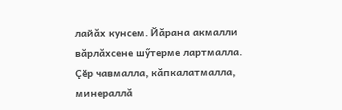лайăх кунсем. Йăрана акмалли вăрлăхсене шӳтерме лартмалла. Çӗр чавмалла, кăпкалатмалла, минераллă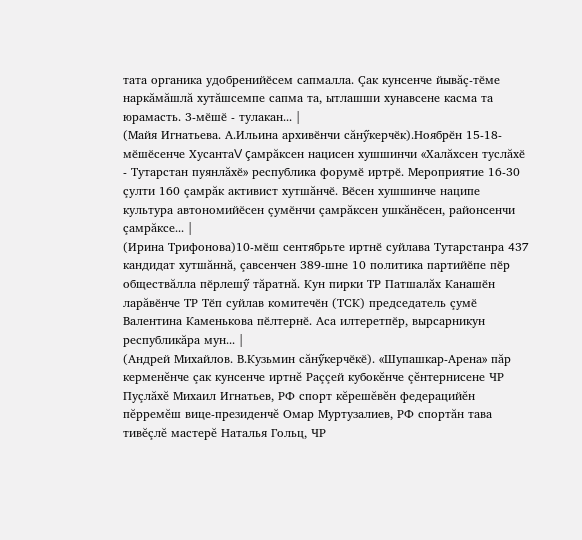тата органика удобренийӗсем сапмалла. Çак кунсенче йывăç-тӗме наркăмăшлă хутăшсемпе сапма та, ытлашши хунавсене касма та юрамасть. 3-мӗшӗ - тулакан... |
(Майя Игнатьева. А.Ильина архивӗнчи сăнӳкерчӗк).Ноябрӗн 15-18-мӗшӗсенче ХусантаV çамрăксен нацисен хушшинчи «Халăхсен туслăхӗ - Тутарстан пуянлăхӗ» республика форумӗ иртрӗ. Мероприятие 16-30 çулти 160 çамрăк активист хутшăнчӗ. Вӗсен хушшинче наципе культура автономийӗсен çумӗнчи çамрăксен ушкăнӗсен, районсенчи çамрăксе... |
(Ирина Трифонова)10-мӗш сентябрьте иртнӗ суйлава Тутарстанра 437 кандидат хутшăннă, çавсенчен 389-шне 10 политика партийӗпе пӗр обществăлла пӗрлешӳ тăратнă. Кун пирки ТР Патшалăх Канашӗн ларăвӗнче ТР Тӗп суйлав комитечӗн (ТСК) председатель çумӗ Валентина Каменькова пӗлтернӗ. Аса илтеретпӗр, вырсарникун республикăра мун... |
(Андрей Михайлов. В.Кузьмин сăнӳкерчӗкӗ). «Шупашкар-Арена» пăр керменĕнче çак кунсенче иртнĕ Раççей кубокĕнче çĕнтернисене ЧР Пуçлăхĕ Михаил Игнатьев, РФ спорт кĕрешĕвĕн федерацийĕн пĕрремĕш вице-президенчĕ Омар Муртузалиев, РФ спортăн тава тивĕçлĕ мастерĕ Наталья Гольц, ЧР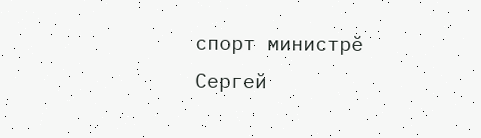спорт министрĕ Сергей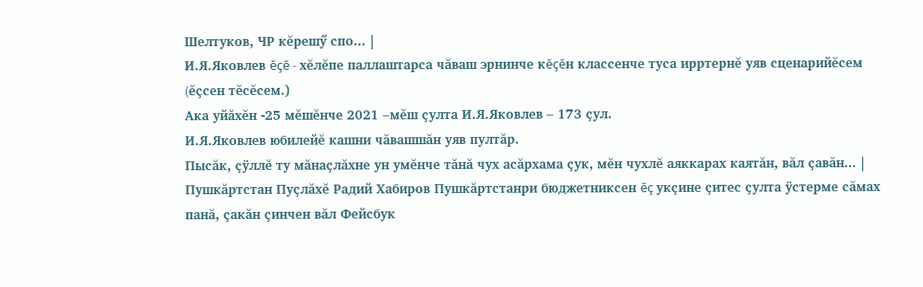Шелтуков, ЧР кĕрешӳ спо... |
И.Я.Яковлев ĕçĕ - хĕлĕпе паллаштарса чăваш эрнинче кĕçĕн классенче туса ирртернĕ уяв сценарийĕсем (ĕçсен тĕсĕсем.)
Ака уйăхĕн -25 мĕшĕнче 2021 –мĕш çулта И.Я.Яковлев – 173 çул.
И.Я.Яковлев юбилейĕ кашни чăвашшăн уяв пултăр.
Пысăк, çÿллĕ ту мăнаçлăхне ун умĕнче тăнă чух асăрхама çук, мĕн чухлĕ аяккарах каятăн, вăл çавăн... |
Пушкăртстан Пуçлăхĕ Радий Хабиров Пушкăртстанри бюджетниксен ĕç укçине çитес çулта ÿстерме сăмах панă, çакăн çинчен вăл Фейсбук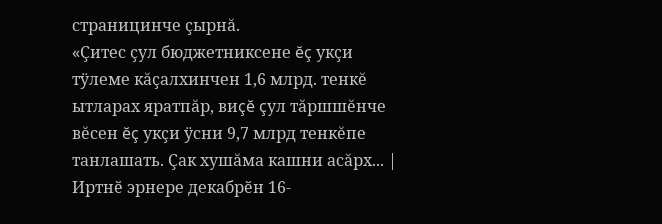страницинче çырнă.
«Çитес çул бюджетниксене ĕç укçи тÿлеме кăçалхинчен 1,6 млрд. тенкĕ ытларах яратпăр, виçĕ çул тăршшĕнче вĕсен ĕç укçи ÿсни 9,7 млрд тенкĕпе танлашать. Çак хушăма кашни асăрх... |
Иртнӗ эрнере декабрӗн 16-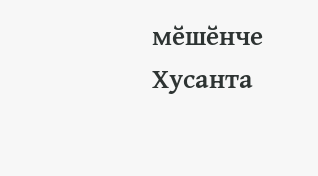мӗшӗнче Хусанта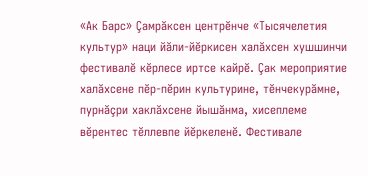«Ак Барс» Çамрăксен центрӗнче «Тысячелетия культур» наци йăли-йӗркисен халăхсен хушшинчи фестивалӗ кӗрлесе иртсе кайрӗ. Çак мероприятие халăхсене пӗр-пӗрин культурине, тӗнчекурăмне, пурнăçри хаклăхсене йышăнма, хисеплеме вӗрентес тӗллевпе йӗркеленӗ. Фестивале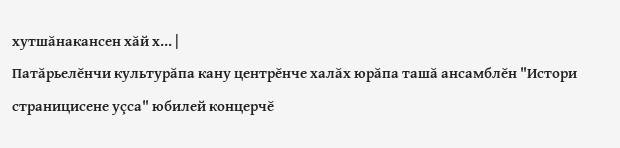хутшăнакансен хăй х... |
Патăрьелĕнчи культурăпа кану центрĕнче халăх юрăпа ташă ансамблĕн "Истори страницисене уçса" юбилей концерчĕ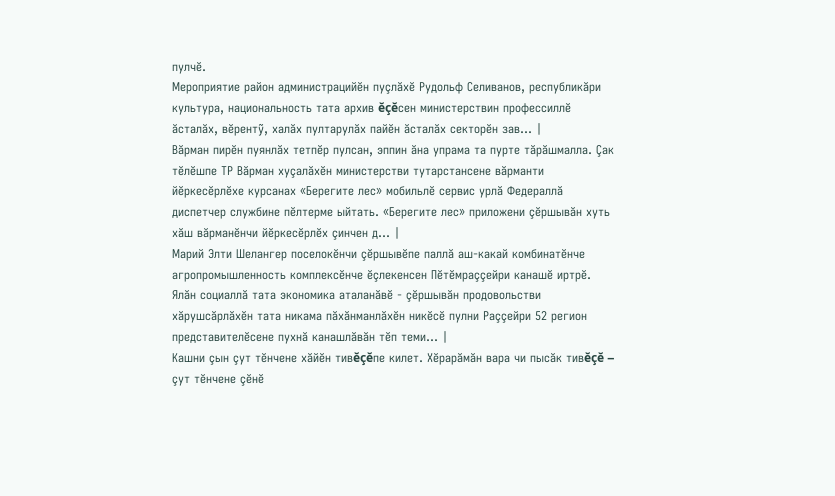пулчĕ.
Мероприятие район администрацийĕн пуçлăхĕ Рудольф Селиванов, республикăри культура, национальность тата архив ĕçĕсен министерствин профессиллĕ ăсталăх, вĕрентỹ, халăх пултарулăх пайĕн ăсталăх секторĕн зав... |
Вăрман пирӗн пуянлăх тетпӗр пулсан, эппин ăна упрама та пурте тăрăшмалла. Çак тӗлӗшпе ТР Вăрман хуçалăхӗн министерстви тутарстансене вăрманти йӗркесӗрлӗхе курсанах «Берегите лес» мобильлӗ сервис урлă Федераллă диспетчер службине пӗлтерме ыйтать. «Берегите лес» приложени çӗршывăн хуть хăш вăрманӗнчи йӗркесӗрлӗх çинчен д... |
Марий Элти Шелангер поселокӗнчи çӗршывӗпе паллă аш-какай комбинатӗнче агропромышленность комплексӗнче ӗçлекенсен Пӗтӗмраççейри канашӗ иртрӗ. Ялăн социаллă тата экономика аталанăвӗ - çӗршывăн продовольстви хăрушсăрлăхӗн тата никама пăхăнманлăхӗн никӗсӗ пулни Раççейри 52 регион представителӗсене пухнă канашлăвăн тӗп теми... |
Кашни çын çут тĕнчене хăйĕн тивĕçĕпе килет. Хĕрарăмăн вара чи пысăк тивĕçĕ – çут тĕнчене çĕнĕ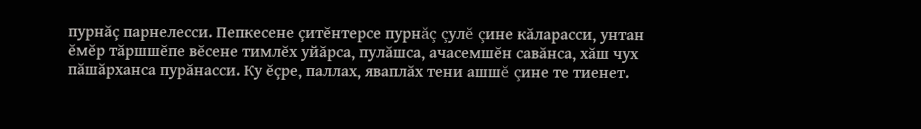пурнăç парнелесси. Пепкесене çитĕнтерсе пурнăç çулĕ çине кăларасси‚ унтан ĕмĕр тăршшĕпе вĕсене тимлĕх уйăрса‚ пулăшса‚ ачасемшĕн савăнса‚ хăш чух пăшăрханса пурăнасси. Ку ĕçре‚ паллах‚ яваплăх тени ашшĕ çине те тиенет.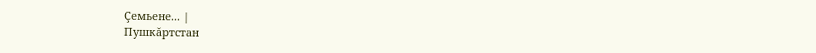Çемьене... |
Пушкăртстан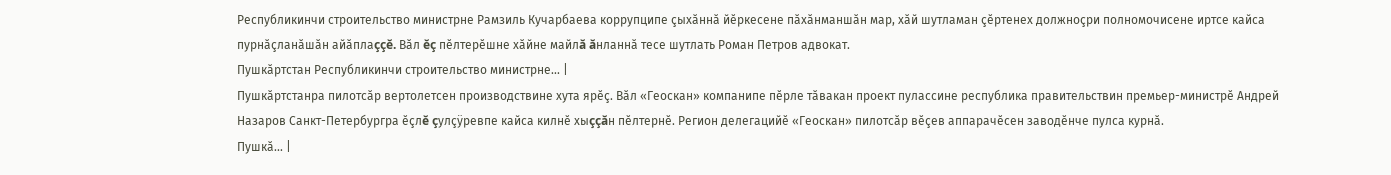Республикинчи строительство министрне Рамзиль Кучарбаева коррупципе çыхăннă йĕркесене пăхăнманшăн мар, хăй шутламан çĕртенех должноçри полномочисене иртсе кайса пурнăçланăшăн айăплаççĕ. Вăл ĕç пĕлтерĕшне хăйне майлă ăнланнă тесе шутлать Роман Петров адвокат.
Пушкăртстан Республикинчи строительство министрне... |
Пушкăртстанра пилотсăр вертолетсен производствине хута ярĕç. Вăл «Геоскан» компанипе пĕрле тăвакан проект пулассине республика правительствин премьер-министрĕ Андрей Назаров Санкт-Петербургра ĕçлĕ çулçÿревпе кайса килнĕ хыççăн пĕлтернĕ. Регион делегацийĕ «Геоскан» пилотсăр вĕçев аппарачĕсен заводĕнче пулса курнă.
Пушкă... |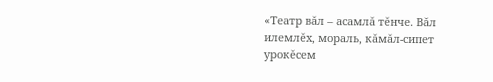«Театр вăл – асамлă тĕнче. Вăл илемлĕх‚ мораль‚ кăмăл-сипет урокĕсем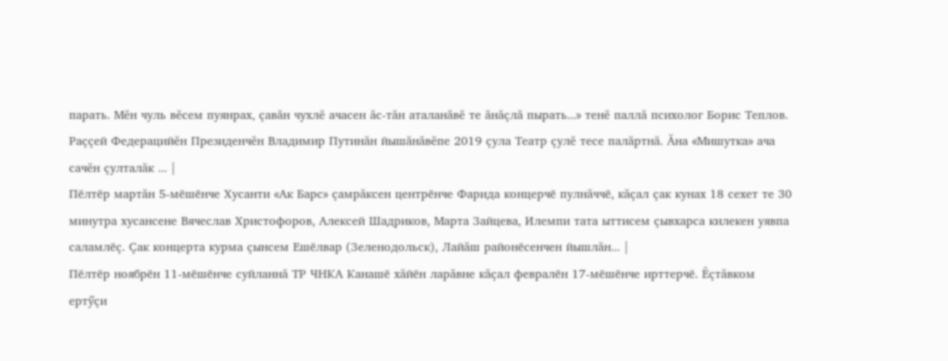парать. Мĕн чуль вĕсем пуянрах‚ çавăн чухлĕ ачасен ăс-тăн аталанăвĕ те ăнăçлă пырать...» тенĕ паллă психолог Борис Теплов.
Раççей Федерацийĕн Президенчĕн Владимир Путинăн йышăнăвĕпе 2019 çула Театр çулĕ тесе палăртнă. Ăна «Мишутка» ача сачĕн çулталăк ... |
Пӗлтӗр мартăн 5-мӗшӗнче Хусанти «Ак Барс» çамрăксен центрӗнче Фарида концерчӗ пулнăччӗ, кăçал çак кунах 18 сехет те 30 минутра хусансене Вячеслав Христофоров, Алексей Шадриков, Марта Зайцева, Илемпи тата ыттисем çывхарса килекен уявпа саламлӗç. Çак концерта курма çынсем Ешӗлвар (Зеленодольск), Лайăш районӗсенчен йышлăн... |
Пӗлтӗр ноябрӗн 11-мӗшӗнче суйланнă ТР ЧНКА Канашӗ хăйӗн ларăвне кăçал февралӗн 17-мӗшӗнче ирттерчӗ. Ӗçтăвком ертӳçи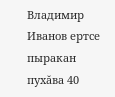Владимир Иванов ертсе пыракан пухăва 40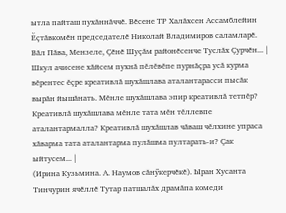ытла пайташ пухăннăччӗ. Вӗсене ТР Халăхсен Ассамблейин Ӗçтăвкомӗн председателӗ Николай Владимиров саламларӗ. Вăл Пăва, Мензеле, Çӗнӗ Шуçăм районӗсенче Туслăх Çурчӗн... |
Шкул ачисене хăйсем пухнă пĕлĕвĕпе пурнăçра усă курма вĕрентес ĕçре креативлă шухăшлава аталантарасси пысăк вырăн йышăнать. Мĕнле шухăшлава эпир креативлă тетпĕр? Креативлă шухăшлава мĕнле тата мĕн тĕллевпе аталантармалла? Креативлă шухăшлав чăваш чĕлхине упраса хăварма тата аталантарма пулăшма пултарать-и? Çак ыйтусем... |
(Ирина Кузьмина. А. Наумов сăнӳкерчӗкӗ). Ыран Хусанта Тинчурин ячӗллӗ Тутар патшалăх драмăпа комеди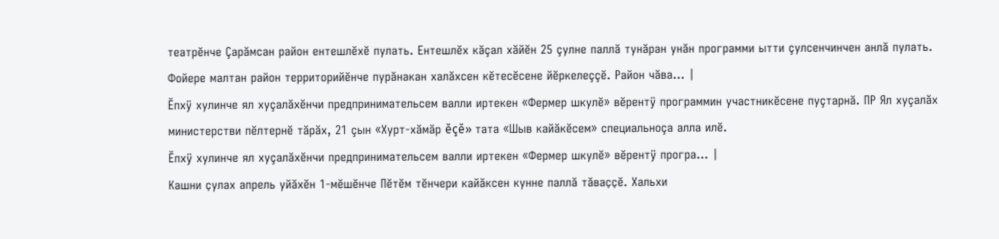театрӗнче Çарăмсан район ентешлӗхӗ пулать. Ентешлӗх кăçал хăйӗн 25 çулне паллă тунăран унăн программи ытти çулсенчинчен анлă пулать. Фойере малтан район территорийӗнче пурăнакан халăхсен кӗтесӗсене йӗркелеççӗ. Район чăва... |
Ĕпхÿ хулинче ял хуçалăхĕнчи предпринимательсем валли иртекен «Фермер шкулĕ» вĕрентÿ программин участникĕсене пуçтарнă. ПР Ял хуçалăх министерстви пĕлтернĕ тăрăх, 21 çын «Хурт-хăмăр ĕçĕ» тата «Шыв кайăкĕсем» специальноçа алла илĕ.
Ĕпхÿ хулинче ял хуçалăхĕнчи предпринимательсем валли иртекен «Фермер шкулĕ» вĕрентÿ програ... |
Кашни ҫулах апрель уйăхĕн 1-мӗшӗнче Пӗтӗм тӗнчери кайӑксен кунне паллӑ тӑваҫҫӗ. Хальхи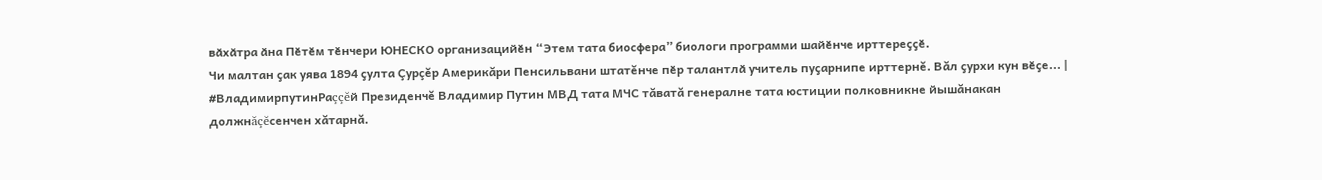вӑхӑтра ӑна Пӗтӗм тӗнчери ЮНЕСКО организацийӗн “Этем тата биосфера” биологи программи шайӗнче ирттереҫҫӗ.
Чи малтан ҫак уява 1894 ҫулта Çурçĕр Америкăри Пенсильвани штатĕнче пӗр талантлӑ учитель пуҫарнипе ирттернĕ. Вăл ҫурхи кун вӗҫе... |
#ВладимирпутинРаççĕй Президенчĕ Владимир Путин МВД тата МЧС тăватă генералне тата юстиции полковникне йышăнакан должнăçĕсенчен хăтарнă.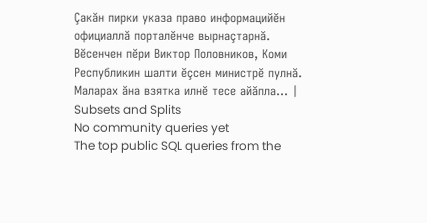Çакăн пирки указа право информацийĕн официаллă порталĕнче вырнаçтарнă.
Вĕсенчен пĕри Виктор Половников, Коми Республикин шалти ĕçсен министрĕ пулнă. Маларах ăна взятка илнĕ тесе айăпла... |
Subsets and Splits
No community queries yet
The top public SQL queries from the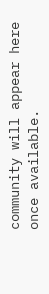community will appear here once available.